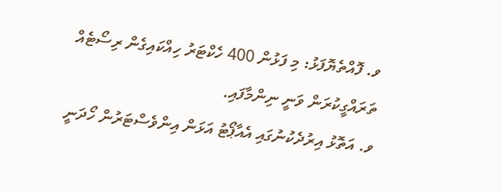ވ. ފޮއްތެޔޮފަޅު: މި ފަޅުން 400 ހެކްޓަރު ހިއްކައިގެން ރިސޯޓެއް ތަރައްގީކުރަން ވަނީ ނިންމާފައި.
ވ. އަތޮޅު އިރުދެކުނުގައި އެއާޕޯޓު އަޅަން އިންވެސްޓަރުން ހޯދަނީ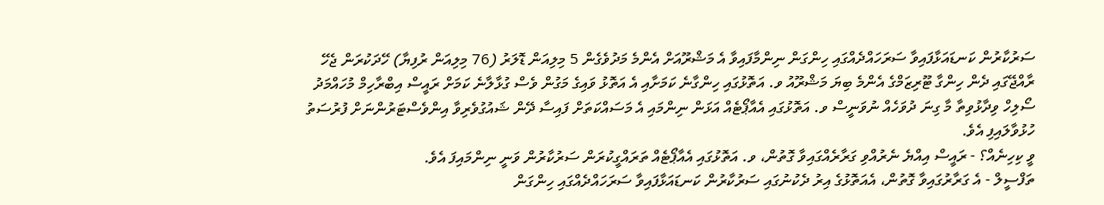ސަރުކާރުން ކަނޑައަޅާފައިވާ ސަރަހައްދެއްގައި ހިންގަން ނިންމާފައިވާ އެ މަޝްރޫއަށް އެންމެ މަދުވެގެން 5 މިލިއަން ޑޮލަރު (76 މިލިއަން ރުފިޔާ) ހޭދަކުރަން ޖެހޭ
ރާއްޖޭގައި ދެން ހިންގާ ޓޫރިޒަމްގެ އެންމެ ބިޔަ މަޝްރޫއު ވ. އަތޮޅުގައި ހިންގާނެ ކަމަށާއި އެ އަތޮޅު ވައިގެ މަގުން ވެސް ގުޅާލާނެ ކަމަށް ރައީސް އިބްރާހިމް މުހައްމަދު ސޯލިހް ވިދާޅުވިތާ މާ ގިނަ ދުވަހެއް ނުވަނީސް ވ. އަތޮޅުގައި އެއާޕޯޓެއް އަޅަން ނިންމައި އެ މަސައްކަތަށް ފައިސާ ދޭން ޝައުގުވެރިވާ އިންވެސްޓަރުންނަށް ފުރުސަތު ހުޅުވާލައިފި އެވެ.
ވީ ކިހިނެއް؟ - ރައީސް އިއްޔެ ނެރުއްވި ގަރާރެއްގައިވާ ގޮތުން، ވ. އަތޮޅުގައި އެއާޕޯޓެއް ތަރައްގީކުރަން ސަރުކާރުން ވަނީ ނިންމައިފަ އެވެ.
ތަފްސީލް - އެ ގަރާރުގައިވާ ގޮތުން، އެއަތޮޅުގެ އިރު ދެކުނުގައި ސަރުކާރުން ކަނޑައަޅާފައިވާ ސަރަހައްދެއްގައި ހިންގަން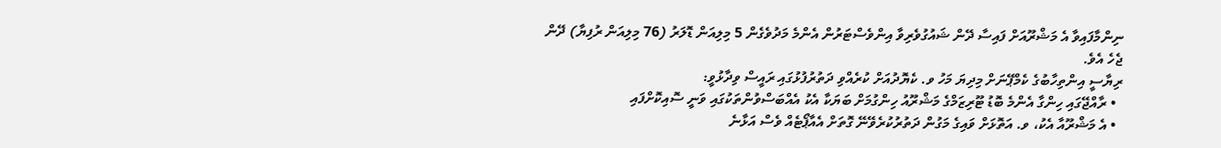ނިންމާފައިވާ އެ މަޝްރޫއަށް ފައިސާ ދޭން ޝައުގުވެރިވާ އިންވެސްޓަރުން އެންމެ މަދުވެގެން 5 މިލިއަން ޑޮލަރު (76 މިލިއަން ރުފިޔާ) ދޭން ޖެހެ އެވެ.
ރިޔާސީ އިންތިހާބުގެ ކެމްޕޭނަށް މިދިޔަ މަހު ވ. ކެޔޮދުއަށް ކުރެއްވި ދަތުރުފުޅުގައި ރައީސް ވިދާޅުވީ:
  • ރާއްޖޭގައި ހިންގާ އެންމެ ބޮޑު ޓޫރިޒަމްގެ މަޝްރޫއު ހިންގުމަށް ބަޔަކާ އެކު އެއްބަސްވުންތަކުގައި ވަނީ ސޮއިކޮށްފައި
  • އެ މަޝްރޫއާ އެކު، ވ. އަތޮޅަށް ވައިގެ މަގުން ދަތުރުކުރެވޭނޭ ގޮތަށް އެއާޕޯޓެއް ވެސް އަޅާނެ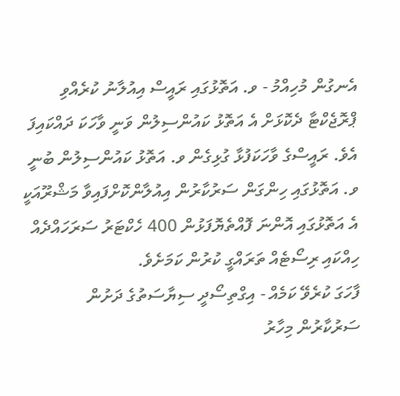އެނގުން މުހިއްމު - ވ. އަތޮޅުގައި ރައީސް އިއުލާނު ކުރެއްވި ޕްރޮޖެކްޓާ ދެކޮޅަށް އެ އަތޮޅު ކައުންސިލުން ވަނީ ވާހަކަ ދައްކައިފަ އެވެ. ރައީސްގެ ވާހަކަފުޅާ ގުޅިގެން ވ. އަތޮޅު ކައުންސިލުން ބުނީ ވ. އަތޮޅުގައި ހިންގަން ސަރުކާރުން އިއުލާންކޮށްފައިވާ މަޝްރޫއަކީ އެ އަތޮޅުގައި އޮންނަ ފޮއްތެޔޮފަޅުން 400 ހެކްޓަރު ސަރަހައްދެއް ހިއްކައި ރިސޯޓެއް ތަރައްގީ ކުރުން ކަމަށެވެ.
ފާހަގަ ކުރެވޭ ކަމެއް - އިގްތިސޯދީ ސިޔާސަތުގެ ދަށުން ސަރުކާރުން މިހާރު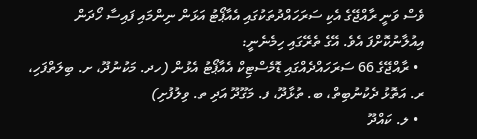ވެސް ވަނީ ރާއްޖޭގެ އެކި ސަރަހައްދުތަކުގައި އެއާޕޯޓު އަޅަން ނިންމައި ފައިސާ ހޯދަން އިއުލާނުކޮށްފަ އެވެ. އޭގެ ތެރޭގައި ހިމެނެނީ:
  • ރާއްޖޭގެ 66 ސަރަހައްދެއްގައި ޑޮމެސްޓިކް އެއާޕޯޓު އެޅުން (ހދ. މަކުނުދޫ، ށ. ބިލަތްފަހި، ރ. އަތޮޅު ދެކުނުބިތް، ބ. ތުޅާދޫ، ފ. މަގޫދޫ އަދި ތ. ވިލުފުށި)
  • ލ. ކައްދޫ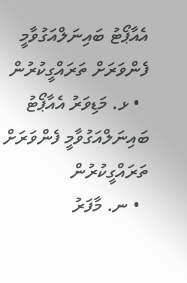އެއާޕޯޓު ބައިނަލްއަގުވާމީ ފެންވަރަށް ތަރައްގީކުރުން
  • ޅ. މަޑިވަރު އެއާޕޯޓު ބައިނަލްއަގުވާމީ ފެންވަރަށް ތަރައްގީކުރުން
  • ނ. މާފަރު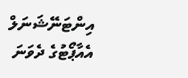އިންޓަނޭޝަނަލް އެއާޕޯޓުގެ ދެވަނަ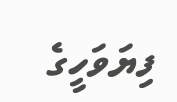ފިޔަވަހީގެ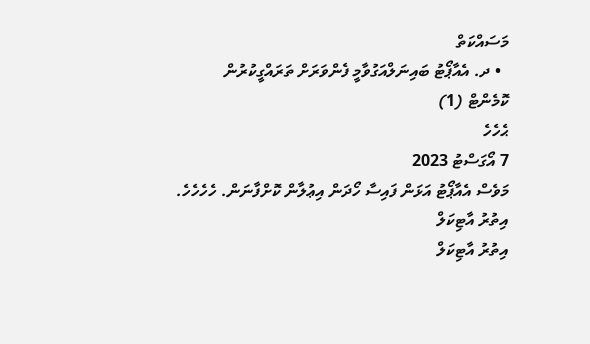މަސައްކަތް
  • ދ. އެއާޕޯޓު ބައިނަލްއަގުވާމީ ފެންވަރަށް ތަރައްގީކުރުން
ކޮމެންޓް (1)
ޙެހެހެ
7 އޯގަސްޓު 2023
މަވެސް އެއާޕޯޓު އަޅަން ފައިސާ ހޯދަން އިޢުލާން ކޮށްފާނަން. ހެހެހެހެ.
އިތުރު އާޓިކަލް
އިތުރު އާޓިކަލް